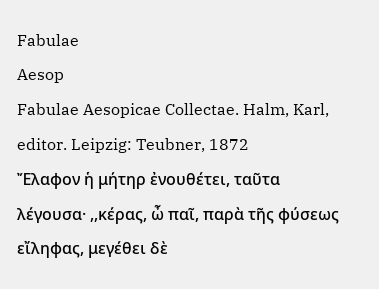Fabulae
Aesop
Fabulae Aesopicae Collectae. Halm, Karl, editor. Leipzig: Teubner, 1872
Ἔλαφον ἡ μήτηρ ἐνουθέτει, ταῦτα λέγουσα· ,,κέρας, ὦ παῖ, παρὰ τῆς φύσεως εἴληφας, μεγέθει δὲ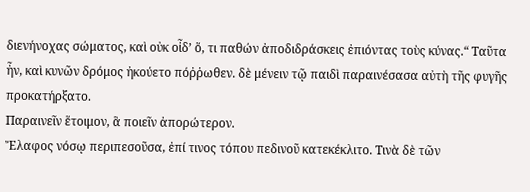διενήνοχας σώματος, καὶ οὐκ οἶδ’ ὅ, τι παθών ἀποδιδράσκεις ἐπιόντας τοὺς κύνας.“ Ταῦτα ἦν, καὶ κυνῶν δρόμος ἠκούετο πόῤῥωθεν. δὲ μένειν τῷ παιδὶ παραινέσασα αὐτὴ τῆς φυγῆς προκατήρξατο.
Παραινεῖν ἕτοιμον, ἃ ποιεῖν ἀπορώτερον.
Ἔλαφος νόσῳ περιπεσοῦσα, ἐπί τινος τόπου πεδινοῦ κατεκέκλιτο. Τινὰ δὲ τῶν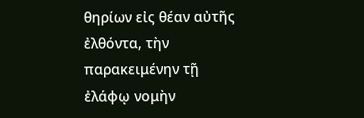θηρίων εἰς θέαν αὐτῆς ἐλθόντα, τὴν παρακειμένην τῇ ἐλάφῳ νομὴν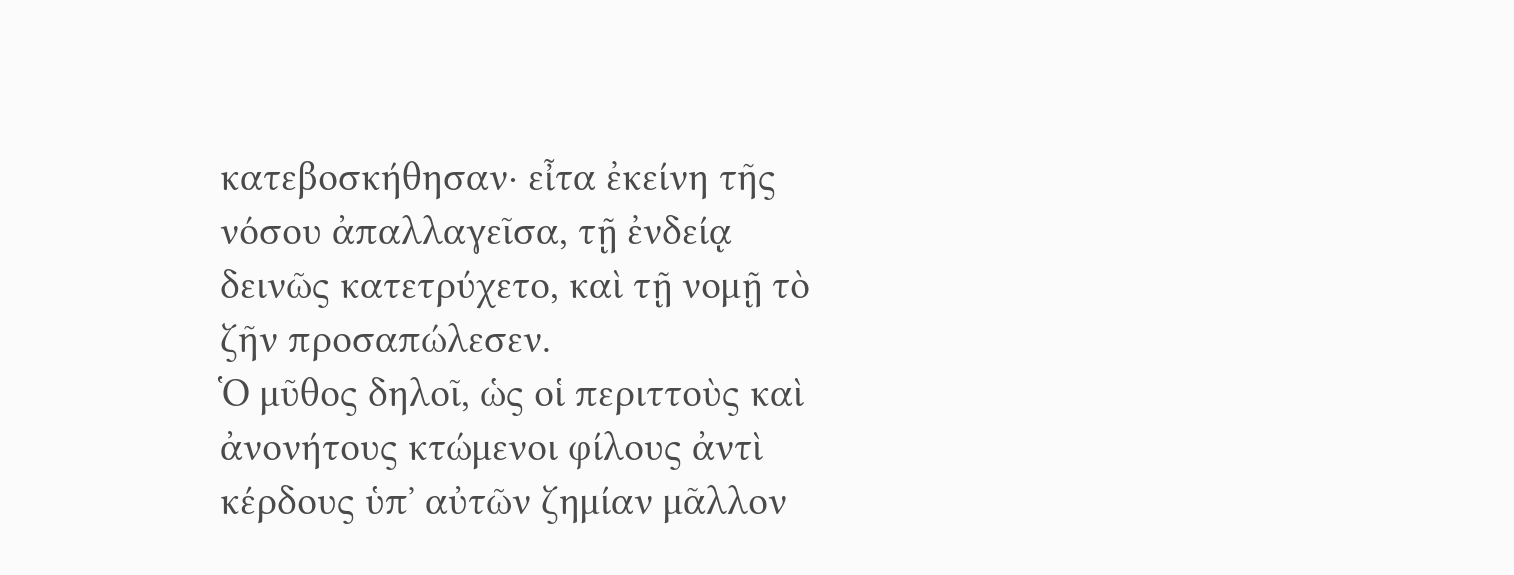κατεβοσκήθησαν· εἶτα ἐκείνη τῆς νόσου ἀπαλλαγεῖσα, τῇ ἐνδείᾳ δεινῶς κατετρύχετο, καὶ τῇ νομῇ τὸ ζῆν προσαπώλεσεν.
Ὁ μῦθος δηλοῖ, ὡς οἱ περιττοὺς καὶ ἀνονήτους κτώμενοι φίλους ἀντὶ κέρδους ὑπʼ αὐτῶν ζημίαν μᾶλλον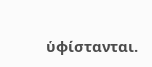ὑφίστανται.